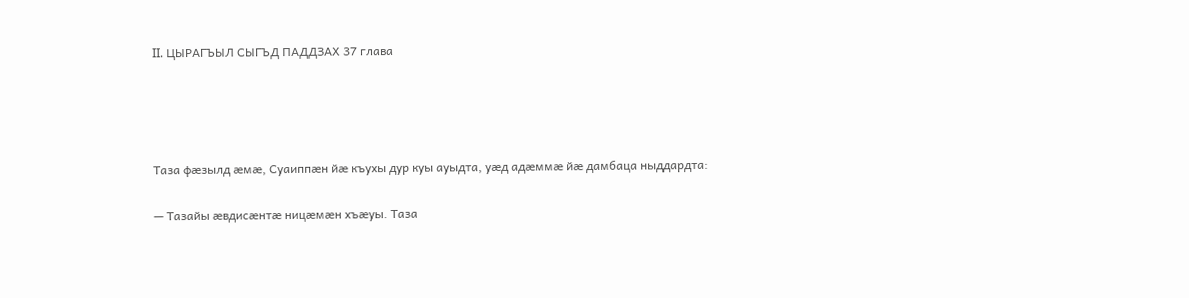II. ЦЫРАГЪЫЛ СЫГЪД ПАДДЗАХ 37 глава




Таза фæзылд æмæ, Суаиппæн йæ къухы дур куы ауыдта, уæд адæммæ йæ дамбаца ныддардта:

— Тазайы æвдисæнтæ ницæмæн хъæуы. Таза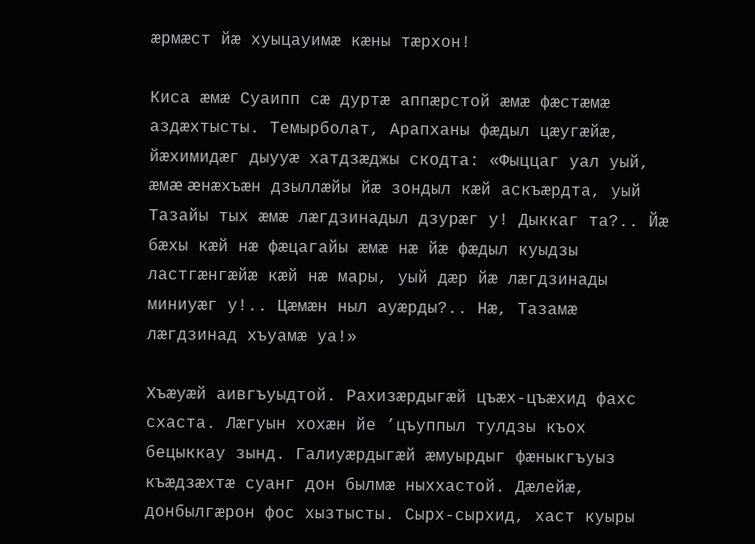æрмæст йæ хуыцауимæ кæны тæрхон!

Киса æмæ Суаипп сæ дуртæ аппæрстой æмæ фæстæмæ аздæхтысты. Темырболат, Арапханы фæдыл цæугæйæ, йæхимидæг дыууæ хатдзæджы скодта: «Фыццаг уал уый, æмæ æнæхъæн дзыллæйы йæ зондыл кæй аскъæрдта, уый Тазайы тых æмæ лæгдзинадыл дзурæг у! Дыккаг та?.. Йæ бæхы кæй нæ фæцагайы æмæ нæ йæ фæдыл куыдзы ластгæнгæйæ кæй нæ мары, уый дæр йæ лæгдзинады миниуæг у!.. Цæмæн ныл ауæрды?.. Нæ, Тазамæ лæгдзинад хъуамæ уа!»

Хъæуæй аивгъуыдтой. Рахизæрдыгæй цъæх-цъæхид фахс схаста. Лæгуын хохæн йе ’цъуппыл тулдзы къох бецыккау зынд. Галиуæрдыгæй æмуырдыг фæныкгъуыз къæдзæхтæ суанг дон былмæ ныххастой. Дæлейæ, донбылгæрон фос хызтысты. Сырх-сырхид, хаст куыры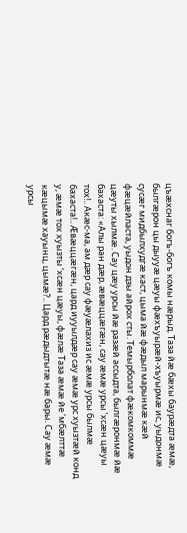цъæхснаг богъ-богъ комы нæрыд. Таза йæ бæхы баурæдта æмæ, былгæрон цы дыууæ цæуы фæхъуырæй-хъуырмæ ис, уыдонмæ сусæг мидбылхудгæ каст, цыма йæ фæдыл марынмæ кæй фæцæйласта, уыдон дзы айрох сты. Темырболат фæкомкоммæ цæуты хылмæ. Сау цæу урсы йæ разæй ассыдта, былгæронмæ йæ бахаста: «Алы ран дæр, æвæццæгæн, сау æмæ урсы ’хсæн цæуы тох!.. Акæс-ма, ам дæр сау фæуæлахиз ис æмæ урсы былмæ бахаста!.. Æвæццæгæн, цард иууылдæр сау æмæ урс хуызтæй конд у, æмæ тох хуызты ’хсæн цæуы, фæлæ Таза æмæ йе ’мбæлттæ кæцымæ хауынц, цымæ?.. Цард рæдыдтытæ нæ бары. Сау æмæ урсы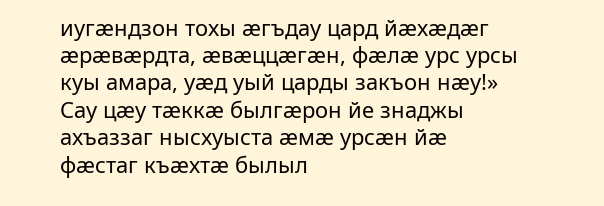иугæндзон тохы æгъдау цард йæхæдæг æрæвæрдта, æвæццæгæн, фæлæ урс урсы куы амара, уæд уый царды закъон нæу!» Сау цæу тæккæ былгæрон йе знаджы ахъаззаг нысхуыста æмæ урсæн йæ фæстаг къæхтæ былыл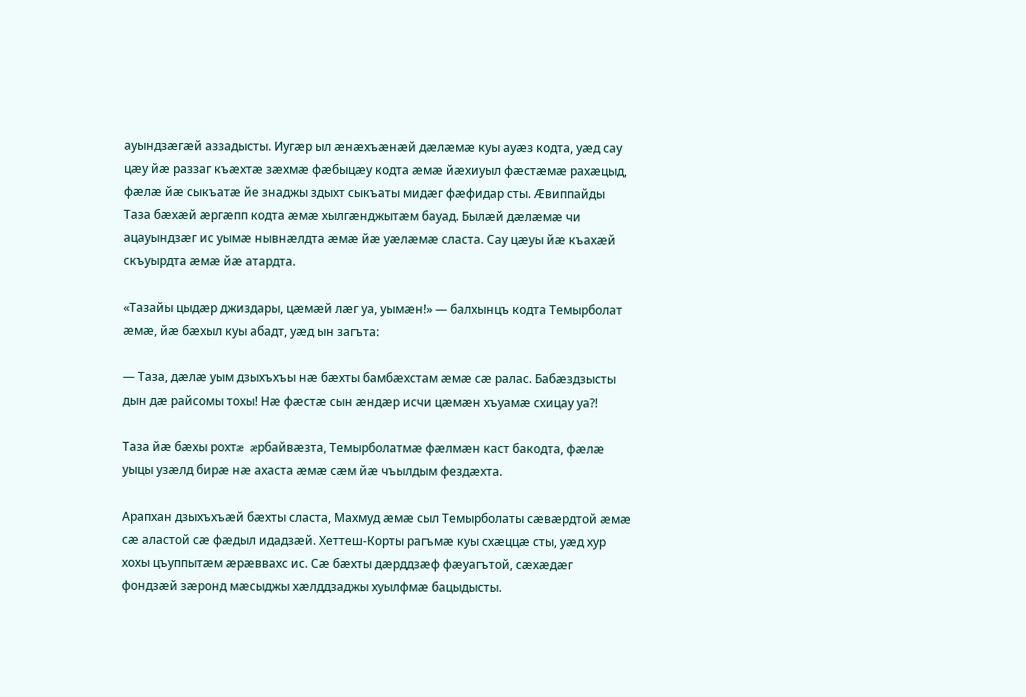ауындзæгæй аззадысты. Иугæр ыл æнæхъæнæй дæлæмæ куы ауæз кодта, уæд сау цæу йæ раззаг къæхтæ зæхмæ фæбыцæу кодта æмæ йæхиуыл фæстæмæ рахæцыд, фæлæ йæ сыкъатæ йе знаджы здыхт сыкъаты мидæг фæфидар сты. Æвиппайды Таза бæхæй æргæпп кодта æмæ хылгæнджытæм бауад. Былæй дæлæмæ чи ацауындзæг ис уымæ нывнæлдта æмæ йæ уæлæмæ сласта. Сау цæуы йæ къахæй скъуырдта æмæ йæ атардта.

«Тазайы цыдæр джиздары, цæмæй лæг уа, уымæн!» — балхынцъ кодта Темырболат æмæ, йæ бæхыл куы абадт, уæд ын загъта:

— Таза, дæлæ уым дзыхъхъы нæ бæхты бамбæхстам æмæ сæ ралас. Бабæздзысты дын дæ райсомы тохы! Нæ фæстæ сын æндæр исчи цæмæн хъуамæ схицау уа?!

Таза йæ бæхы рохтæ æрбайвæзта, Темырболатмæ фæлмæн каст бакодта, фæлæ уыцы узæлд бирæ нæ ахаста æмæ сæм йæ чъылдым фездæхта.

Арапхан дзыхъхъæй бæхты сласта, Махмуд æмæ сыл Темырболаты сæвæрдтой æмæ сæ аластой сæ фæдыл идадзæй. Хеттеш-Корты рагъмæ куы схæццæ сты, уæд хур хохы цъуппытæм æрæввахс ис. Сæ бæхты дæрддзæф фæуагътой, сæхæдæг фондзæй зæронд мæсыджы хæлддзаджы хуылфмæ бацыдысты.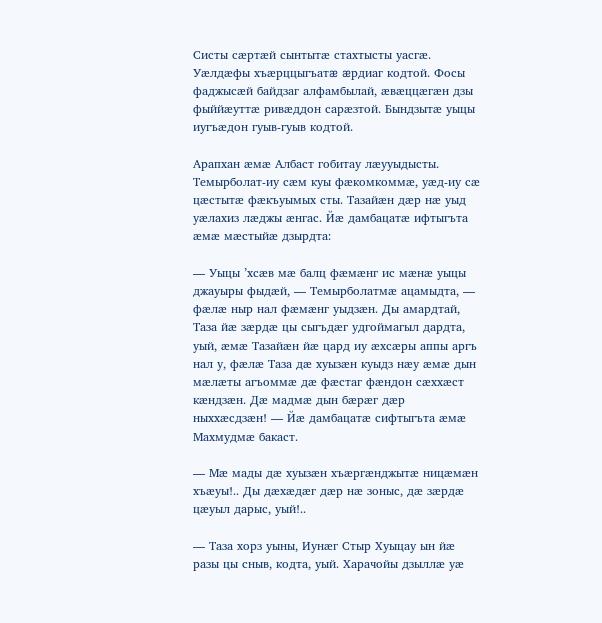Систы сæртæй сынтытæ стахтысты уасгæ. Уæлдæфы хъæрццыгъатæ æрдиаг кодтой. Фосы фаджысæй байдзаг алфамбылай, æвæццæгæн дзы фыййæуттæ ривæддон сарæзтой. Бындзытæ уыцы иугъæдон гуыв-гуыв кодтой.

Арапхан æмæ Албаст гобитау лæууыдысты. Темырболат-иу сæм куы фæкомкоммæ, уæд-иу сæ цæстытæ фæкъуымых сты. Тазайæн дæр нæ уыд уæлахиз лæджы æнгас. Йæ дамбацатæ ифтыгъта æмæ мæстыйæ дзырдта:

— Уыцы ’хсæв мæ балц фæмæнг ис мæнæ уыцы джауыры фыдæй, — Темырболатмæ ацамыдта, — фæлæ ныр нал фæмæнг уыдзæн. Ды амардтай, Таза йæ зæрдæ цы сыгъдæг удгоймагыл дардта, уый, æмæ Тазайæн йæ цард иу æхсæры аппы аргъ нал у, фæлæ Таза дæ хуызæн куыдз нæу æмæ дын мæлæты агъоммæ дæ фæстаг фæндон сæххæст кæндзæн. Дæ мадмæ дын бæрæг дæр ныххæсдзæн! — Йæ дамбацатæ сифтыгъта æмæ Махмудмæ бакаст.

— Мæ мады дæ хуызæн хъæргæнджытæ ницæмæн хъæуы!.. Ды дæхæдæг дæр нæ зоныс, дæ зæрдæ цæуыл дарыс, уый!..

— Таза хорз уыны, Иунæг Стыр Хуыцау ын йæ разы цы сныв, кодта, уый. Харачойы дзыллæ уæ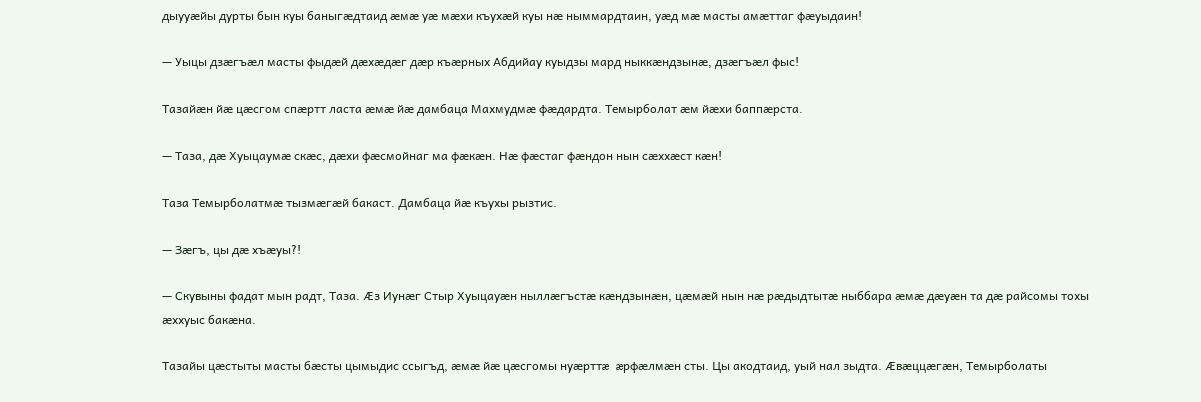дыууæйы дурты бын куы баныгæдтаид æмæ уæ мæхи къухæй куы нæ ныммардтаин, уæд мæ масты амæттаг фæуыдаин!

— Уыцы дзæгъæл масты фыдæй дæхæдæг дæр къæрных Абдийау куыдзы мард ныккæндзынæ, дзæгъæл фыс!

Тазайæн йæ цæсгом спæртт ласта æмæ йæ дамбаца Махмудмæ фæдардта. Темырболат æм йæхи баппæрста.

— Таза, дæ Хуыцаумæ скæс, дæхи фæсмойнаг ма фæкæн. Нæ фæстаг фæндон нын сæххæст кæн!

Таза Темырболатмæ тызмæгæй бакаст. Дамбаца йæ къухы рызтис.

— Зæгъ, цы дæ хъæуы?!

— Скувыны фадат мын радт, Таза. Æз Иунæг Стыр Хуыцауæн ныллæгъстæ кæндзынæн, цæмæй нын нæ рæдыдтытæ ныббара æмæ дæуæн та дæ райсомы тохы æххуыс бакæна.

Тазайы цæстыты масты бæсты цымыдис ссыгъд, æмæ йæ цæсгомы нуæрттæ æрфæлмæн сты. Цы акодтаид, уый нал зыдта. Æвæццæгæн, Темырболаты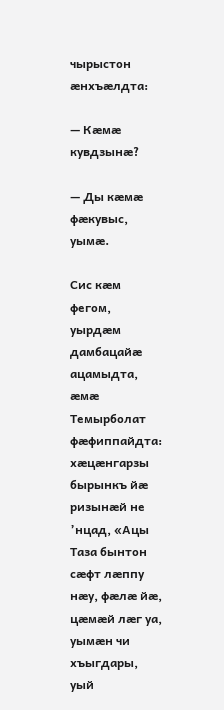чырыстон æнхъæлдта:

— Кæмæ кувдзынæ?

— Ды кæмæ фæкувыс, уымæ.

Сис кæм фегом, уырдæм дамбацайæ ацамыдта, æмæ Темырболат фæфиппайдта: хæцæнгарзы бырынкъ йæ ризынæй не ’нцад, «Ацы Таза бынтон сæфт лæппу нæу, фæлæ йæ, цæмæй лæг уа, уымæн чи хъыгдары, уый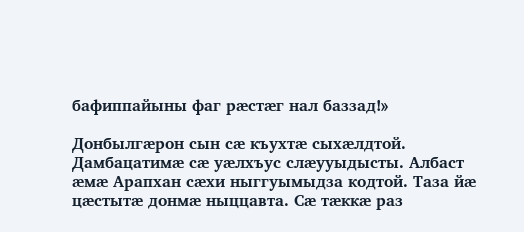бафиппайыны фаг рæстæг нал баззад!»

Донбылгæрон сын сæ къухтæ сыхæлдтой. Дамбацатимæ сæ уæлхъус слæууыдысты. Албаст æмæ Арапхан сæхи ныггуымыдза кодтой. Таза йæ цæстытæ донмæ ныццавта. Сæ тæккæ раз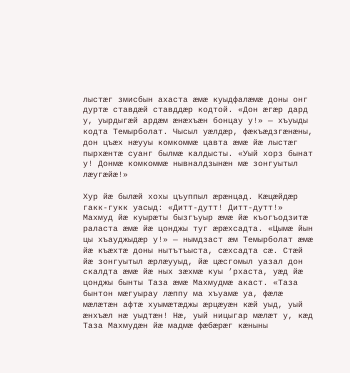лыстæг змисбын ахаста æмæ куыдфалæмæ доны онг дуртæ ставдæй ставддæр кодтой. «Дон æгæр дард у, уырдыгæй ардæм æнæхъæн бонцау у!» — хъуыды кодта Темырболат. Чысыл уæлдæр, фæкъæдзгæнæны, дон цъæх нæууы комкоммæ цавта æмæ йæ лыстæг пырхæнтæ суанг былмæ калдысты. «Уый хорз бынат у! Донмæ комкоммæ нывналдзынæн мæ зонгуытыл лæугæйæ!»

Хур йæ былæй хохы цъуппыл æрæнцад. Кæцæйдæр гакк-гукк уасыд: «Дитт-дутт! Дитт-дутт!» Махмуд йæ куырæты бызгъуыр æмæ йæ къогъодзитæ раласта æмæ йæ цонджы туг æрæхсадта. «Цымæ йын цы хъауджыдæр у!» — нымдзаст æм Темырболат æмæ йæ къæхтæ доны нытътъыста, сæхсадта сæ. Стæй йæ зонгуытыл æрлæууыд, йæ цæсгомыл уазал дон скалдта æмæ йæ ных зæхмæ куы ’рхаста, уæд йæ цонджы бынты Таза æмæ Махмудмæ акаст. «Таза бынтон мæгуырау лæппу ма хъуамæ уа, фæлæ мæлæтæн афтæ хуымæтæджы æрцæуæн кæй уыд, уый æнхъæл нæ уыдтæн! Нæ, уый ницыгар мæлæт у, кæд Таза Махмудæн йæ мадмæ фæбæрæг кæныны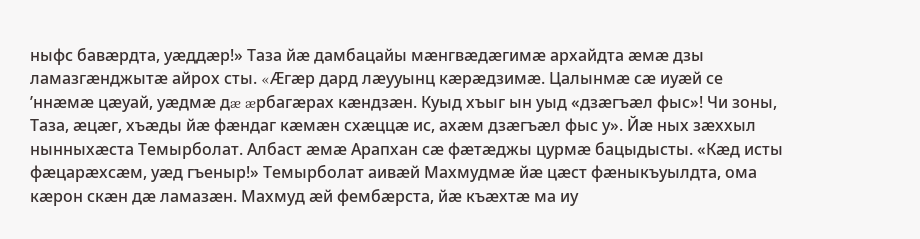ныфс бавæрдта, уæддæр!» Таза йæ дамбацайы мæнгвæдæгимæ архайдта æмæ дзы ламазгæнджытæ айрох сты. «Æгæр дард лæууынц кæрæдзимæ. Цалынмæ сæ иуæй се ’ннæмæ цæуай, уæдмæ дæ æрбагæрах кæндзæн. Куыд хъыг ын уыд «дзæгъæл фыс»! Чи зоны, Таза, æцæг, хъæды йæ фæндаг кæмæн схæццæ ис, ахæм дзæгъæл фыс у». Йæ ных зæххыл нынныхæста Темырболат. Албаст æмæ Арапхан сæ фæтæджы цурмæ бацыдысты. «Кæд исты фæцарæхсæм, уæд гъеныр!» Темырболат аивæй Махмудмæ йæ цæст фæныкъуылдта, ома кæрон скæн дæ ламазæн. Махмуд æй фембæрста, йæ къæхтæ ма иу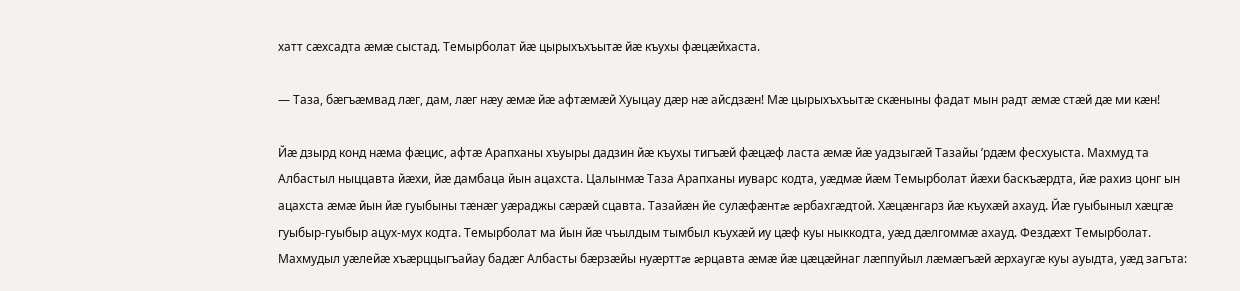хатт сæхсадта æмæ сыстад. Темырболат йæ цырыхъхъытæ йæ къухы фæцæйхаста.

— Таза, бæгъæмвад лæг, дам, лæг нæу æмæ йæ афтæмæй Хуыцау дæр нæ айсдзæн! Мæ цырыхъхъытæ скæныны фадат мын радт æмæ стæй дæ ми кæн!

Йæ дзырд конд нæма фæцис, афтæ Арапханы хъуыры дадзин йæ къухы тигъæй фæцæф ласта æмæ йæ уадзыгæй Тазайы ’рдæм фесхуыста. Махмуд та Албастыл ныццавта йæхи, йæ дамбаца йын ацахста. Цалынмæ Таза Арапханы иуварс кодта, уæдмæ йæм Темырболат йæхи баскъæрдта, йæ рахиз цонг ын ацахста æмæ йын йæ гуыбыны тæнæг уæраджы сæрæй сцавта. Тазайæн йе сулæфæнтæ æрбахгæдтой. Хæцæнгарз йæ къухæй ахауд. Йæ гуыбыныл хæцгæ гуыбыр-гуыбыр ацух-мух кодта. Темырболат ма йын йæ чъылдым тымбыл къухæй иу цæф куы ныккодта, уæд дæлгоммæ ахауд. Фездæхт Темырболат. Махмудыл уæлейæ хъæрццыгъайау бадæг Албасты бæрзæйы нуæрттæ æрцавта æмæ йæ цæцæйнаг лæппуйыл лæмæгъæй æрхаугæ куы ауыдта, уæд загъта: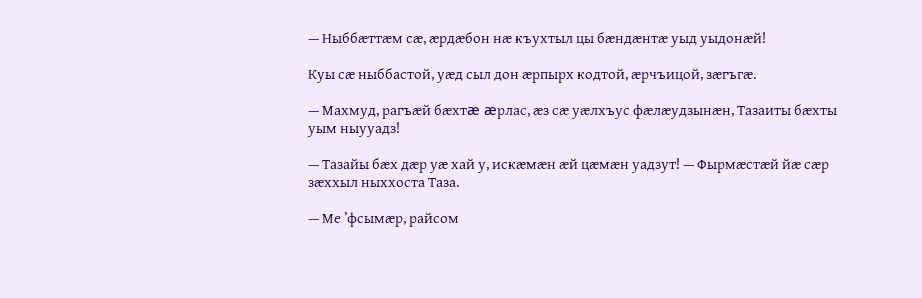— Ныббæттæм сæ, æрдæбон нæ къухтыл цы бæндæнтæ уыд уыдонæй!

Куы сæ ныббастой, уæд сыл дон æрпырх кодтой, æрчъицой, зæгъгæ.

— Махмуд, рагъæй бæхтæ æрлас, æз сæ уæлхъус фæлæудзынæн, Тазаиты бæхты уым ныууадз!

— Тазайы бæх дæр уæ хай у, искæмæн æй цæмæн уадзут! — Фырмæстæй йæ сæр зæххыл ныххоста Таза.

— Ме ’фсымæр, райсом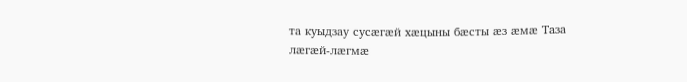та куыдзау сусæгæй хæцыны бæсты æз æмæ Таза лæгæй-лæгмæ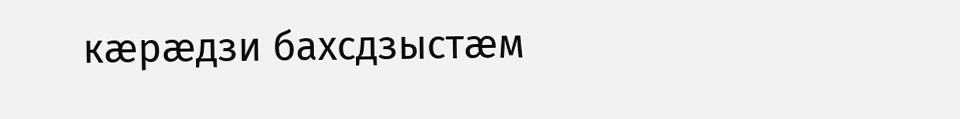кæрæдзи бахсдзыстæм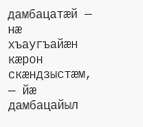дамбацатæй — нæ хъаугъайæн кæрон скæндзыстæм, — йæ дамбацайыл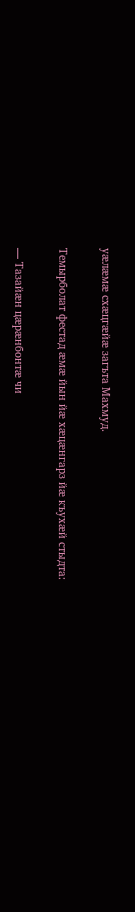уæлæмæ схæцгæйæ загъта Махмуд.

Темырболат фестад æмæ йын йæ хæцæнгарз йæ къухæй стыдта:

— Тазайæн цæрæнбонтæ чи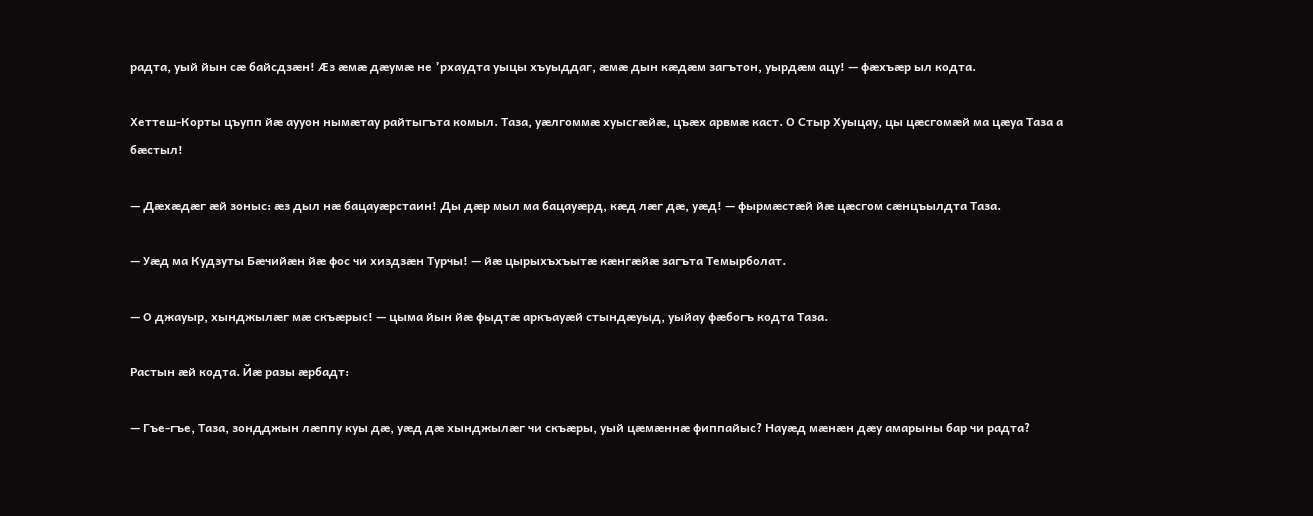радта, уый йын сæ байсдзæн! Æз æмæ дæумæ не ’рхаудта уыцы хъуыддаг, æмæ дын кæдæм загътон, уырдæм ацу! — фæхъæр ыл кодта.

Хеттеш-Корты цъупп йæ аууон нымæтау райтыгъта комыл. Таза, уæлгоммæ хуысгæйæ, цъæх арвмæ каст. О Стыр Хуыцау, цы цæсгомæй ма цæуа Таза а бæстыл!

— Дæхæдæг æй зоныс: æз дыл нæ бацауæрстаин! Ды дæр мыл ма бацауæрд, кæд лæг дæ, уæд! — фырмæстæй йæ цæсгом сæнцъылдта Таза.

— Уæд ма Кудзуты Бæчийæн йæ фос чи хиздзæн Турчы! — йæ цырыхъхъытæ кæнгæйæ загъта Темырболат.

— О джауыр, хынджылæг мæ скъæрыс! — цыма йын йæ фыдтæ аркъауæй стындæуыд, уыйау фæбогъ кодта Таза.

Растын æй кодта. Йæ разы æрбадт:

— Гъе-гъе, Таза, зондджын лæппу куы дæ, уæд дæ хынджылæг чи скъæры, уый цæмæннæ фиппайыс? Науæд мæнæн дæу амарыны бар чи радта?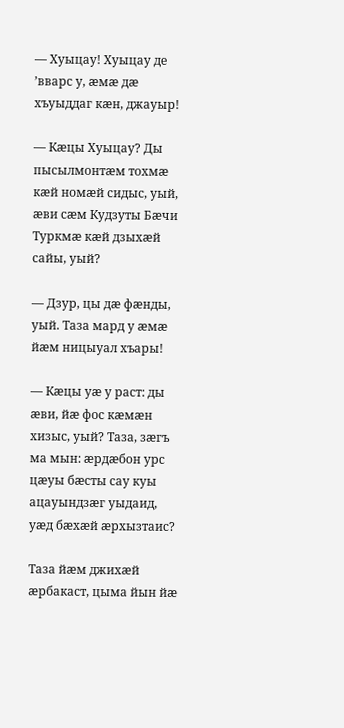— Хуыцау! Хуыцау де ’вварс у, æмæ дæ хъуыддаг кæн, джауыр!

— Кæцы Хуыцау? Ды пысылмонтæм тохмæ кæй номæй сидыс, уый, æви сæм Кудзуты Бæчи Туркмæ кæй дзыхæй сайы, уый?

— Дзур, цы дæ фæнды, уый. Таза мард у æмæ йæм ницыуал хъары!

— Кæцы уæ у раст: ды æви, йæ фос кæмæн хизыс, уый? Таза, зæгъ ма мын: æрдæбон урс цæуы бæсты сау куы ацауындзæг уыдаид, уæд бæхæй æрхызтаис?

Таза йæм джихæй æрбакаст, цыма йын йæ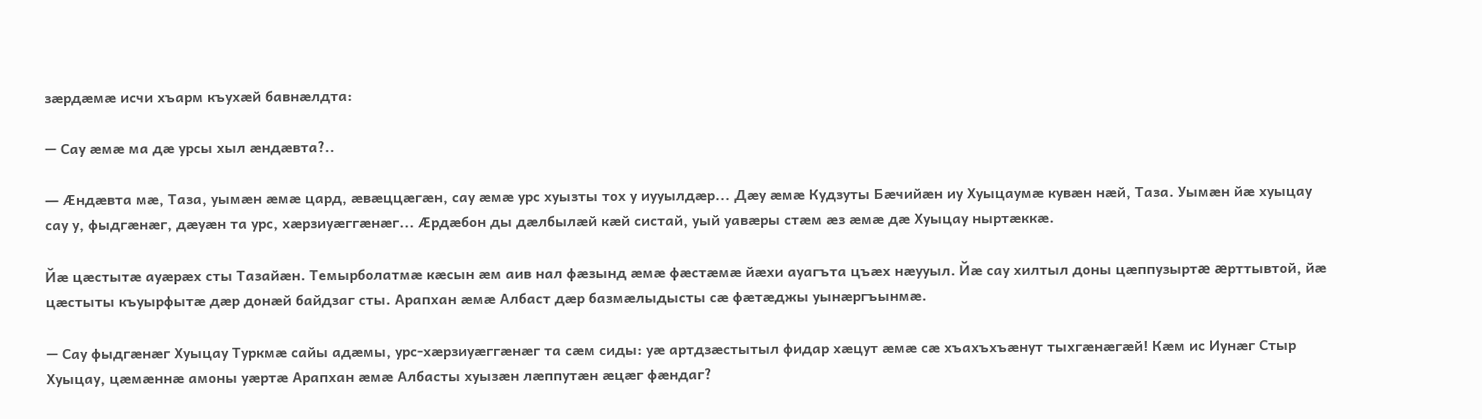зæрдæмæ исчи хъарм къухæй бавнæлдта:

— Сау æмæ ма дæ урсы хыл æндæвта?..

— Æндæвта мæ, Таза, уымæн æмæ цард, æвæццæгæн, сау æмæ урс хуызты тох у иууылдæр... Дæу æмæ Кудзуты Бæчийæн иу Хуыцаумæ кувæн нæй, Таза. Уымæн йæ хуыцау сау у, фыдгæнæг, дæуæн та урс, хæрзиуæггæнæг... Æрдæбон ды дæлбылæй кæй систай, уый уавæры стæм æз æмæ дæ Хуыцау ныртæккæ.

Йæ цæстытæ ауæрæх сты Тазайæн. Темырболатмæ кæсын æм аив нал фæзынд æмæ фæстæмæ йæхи ауагъта цъæх нæууыл. Йæ сау хилтыл доны цæппузыртæ æрттывтой, йæ цæстыты къуырфытæ дæр донæй байдзаг сты. Арапхан æмæ Албаст дæр базмæлыдысты сæ фæтæджы уынæргъынмæ.

— Сау фыдгæнæг Хуыцау Туркмæ сайы адæмы, урс-хæрзиуæггæнæг та сæм сиды: уæ артдзæстытыл фидар хæцут æмæ сæ хъахъхъæнут тыхгæнæгæй! Кæм ис Иунæг Стыр Хуыцау, цæмæннæ амоны уæртæ Арапхан æмæ Албасты хуызæн лæппутæн æцæг фæндаг?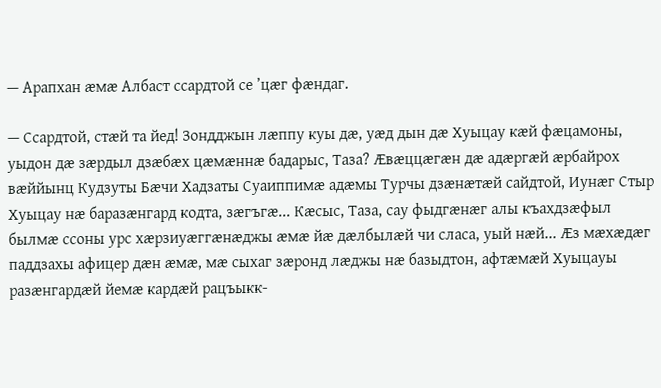— Арапхан æмæ Албаст ссардтой се ’цæг фæндаг.

— Ссардтой, стæй та йед! Зондджын лæппу куы дæ, уæд дын дæ Хуыцау кæй фæцамоны, уыдон дæ зæрдыл дзæбæх цæмæннæ бадарыс, Таза? Æвæццæгæн дæ адæргæй æрбайрох вæййынц Кудзуты Бæчи Хадзаты Суаиппимæ адæмы Турчы дзæнæтæй сайдтой, Иунæг Стыр Хуыцау нæ баразæнгард кодта, зæгъгæ... Кæсыс, Таза, сау фыдгæнæг алы къахдзæфыл былмæ ссоны урс хæрзиуæггæнæджы æмæ йæ дæлбылæй чи сласа, уый нæй... Æз мæхæдæг паддзахы афицер дæн æмæ, мæ сыхаг зæронд лæджы нæ базыдтон, афтæмæй Хуыцауы разæнгардæй йемæ кардæй рацъыкк-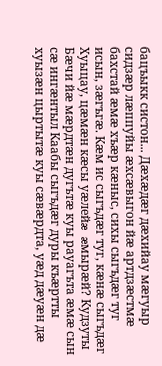бацъыкк систон... Дæхæдæг дæхийау мæгуыр сидзæр лæппуйы æхсæвыгон йæ артдзæстмæ бахстай æмæ хъæр кæныс, сихы сыгъдæг туг исын, зæгъгæ. Кæм ис сыгъдæг туг, кæнæ сыгъдæг Хуыцау, цæмæн кæсы уæлейæ æмырæй? Кудзуты Бæчи йæ мæрдтæн дугътæ куы рауагъта æмæ сын сæ ингæнтыл Каабы сыгъдæг дуры къæртты хуызæн цыртытæ куы сæвæрдта, уæд дæуæн дæ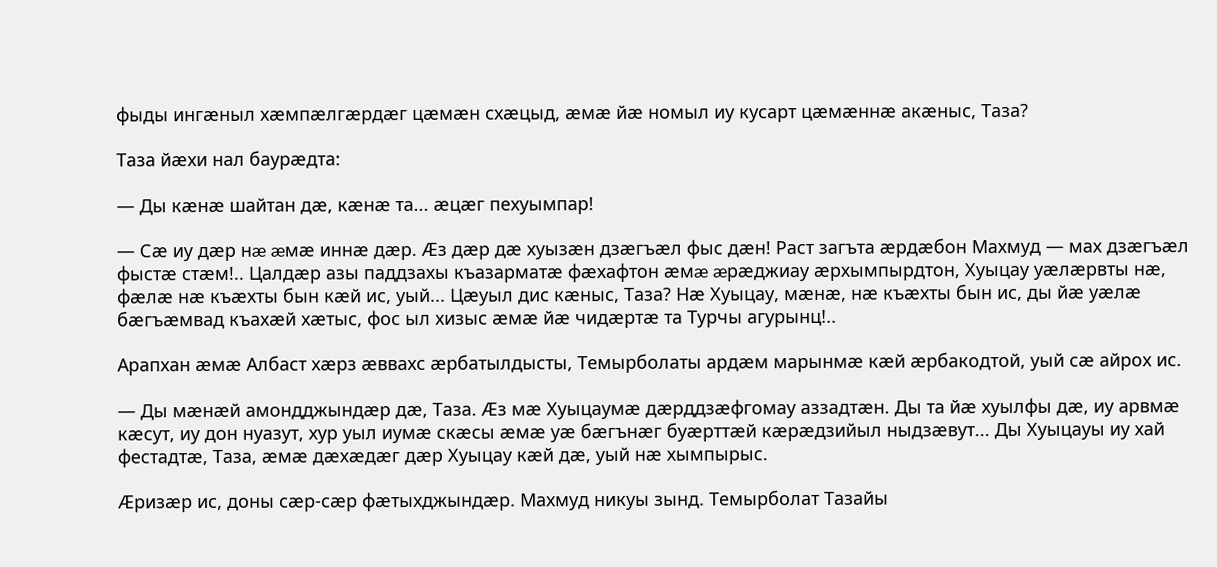фыды ингæныл хæмпæлгæрдæг цæмæн схæцыд, æмæ йæ номыл иу кусарт цæмæннæ акæныс, Таза?

Таза йæхи нал баурæдта:

— Ды кæнæ шайтан дæ, кæнæ та... æцæг пехуымпар!

— Сæ иу дæр нæ æмæ иннæ дæр. Æз дæр дæ хуызæн дзæгъæл фыс дæн! Раст загъта æрдæбон Махмуд — мах дзæгъæл фыстæ стæм!.. Цалдæр азы паддзахы къазарматæ фæхафтон æмæ æрæджиау æрхымпырдтон, Хуыцау уæлæрвты нæ, фæлæ нæ къæхты бын кæй ис, уый... Цæуыл дис кæныс, Таза? Нæ Хуыцау, мæнæ, нæ къæхты бын ис, ды йæ уæлæ бæгъæмвад къахæй хæтыс, фос ыл хизыс æмæ йæ чидæртæ та Турчы агурынц!..

Арапхан æмæ Албаст хæрз æввахс æрбатылдысты, Темырболаты ардæм марынмæ кæй æрбакодтой, уый сæ айрох ис.

— Ды мæнæй амондджындæр дæ, Таза. Æз мæ Хуыцаумæ дæрддзæфгомау аззадтæн. Ды та йæ хуылфы дæ, иу арвмæ кæсут, иу дон нуазут, хур уыл иумæ скæсы æмæ уæ бæгънæг буæрттæй кæрæдзийыл ныдзæвут... Ды Хуыцауы иу хай фестадтæ, Таза, æмæ дæхæдæг дæр Хуыцау кæй дæ, уый нæ хымпырыс.

Æризæр ис, доны сæр-сæр фæтыхджындæр. Махмуд никуы зынд. Темырболат Тазайы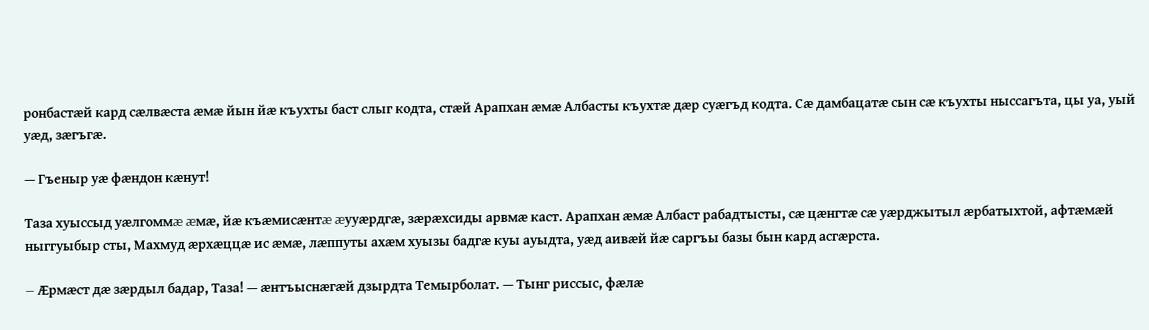ронбастæй кард сæлвæста æмæ йын йæ къухты баст слыг кодта, стæй Арапхан æмæ Албасты къухтæ дæр суæгъд кодта. Сæ дамбацатæ сын сæ къухты ныссагъта, цы уа, уый уæд, зæгъгæ.

— Гъеныр уæ фæндон кæнут!

Таза хуыссыд уæлгоммæ æмæ, йæ къæмисæнтæ æууæрдгæ, зæрæхсиды арвмæ каст. Арапхан æмæ Албаст рабадтысты, сæ цæнгтæ сæ уæрджытыл æрбатыхтой, афтæмæй ныггуыбыр сты, Махмуд æрхæццæ ис æмæ, лæппуты ахæм хуызы бадгæ куы ауыдта, уæд аивæй йæ саргъы базы бын кард асгæрста.

— Æрмæст дæ зæрдыл бадар, Таза! — æнтъыснæгæй дзырдта Темырболат. — Тынг риссыс, фæлæ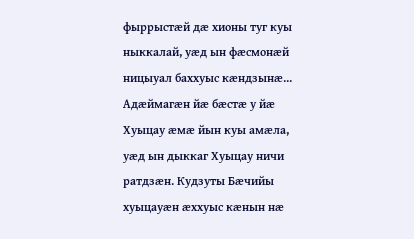фыррыстæй дæ хионы туг куы ныккалай, уæд ын фæсмонæй ницыуал баххуыс кæндзынæ... Адæймагæн йæ бæстæ у йæ Хуыцау æмæ йын куы амæла, уæд ын дыккаг Хуыцау ничи ратдзæн. Кудзуты Бæчийы хуыцауæн æххуыс кæнын нæ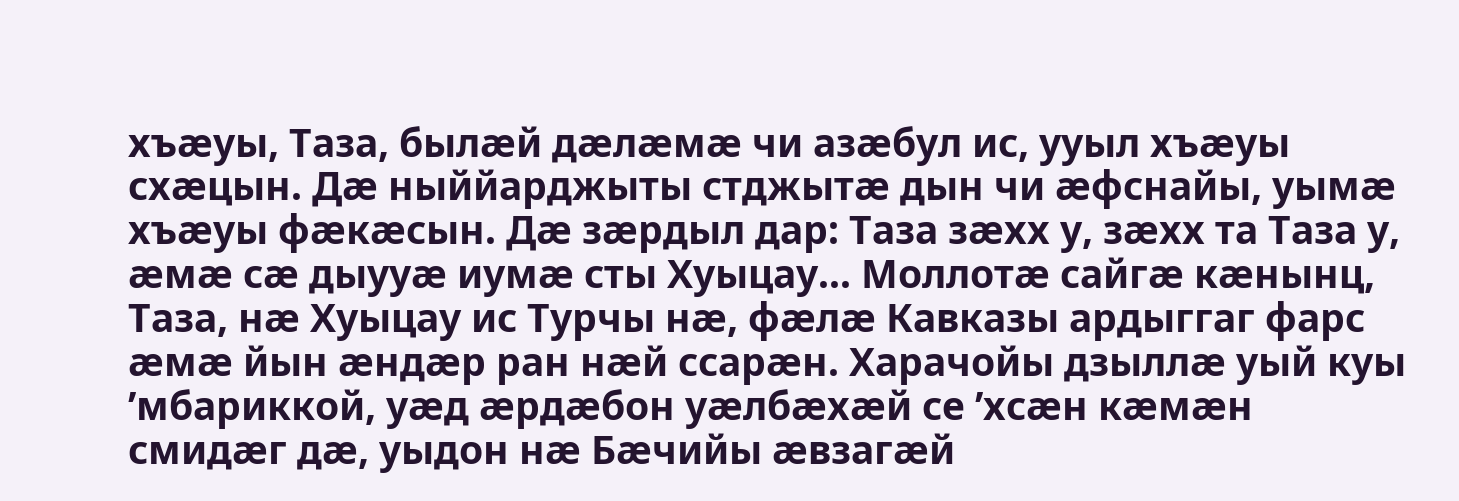хъæуы, Таза, былæй дæлæмæ чи азæбул ис, ууыл хъæуы схæцын. Дæ ныййарджыты стджытæ дын чи æфснайы, уымæ хъæуы фæкæсын. Дæ зæрдыл дар: Таза зæхх у, зæхх та Таза у, æмæ сæ дыууæ иумæ сты Хуыцау... Моллотæ сайгæ кæнынц, Таза, нæ Хуыцау ис Турчы нæ, фæлæ Кавказы ардыггаг фарс æмæ йын æндæр ран нæй ссарæн. Харачойы дзыллæ уый куы ’мбариккой, уæд æрдæбон уæлбæхæй се ’хсæн кæмæн смидæг дæ, уыдон нæ Бæчийы æвзагæй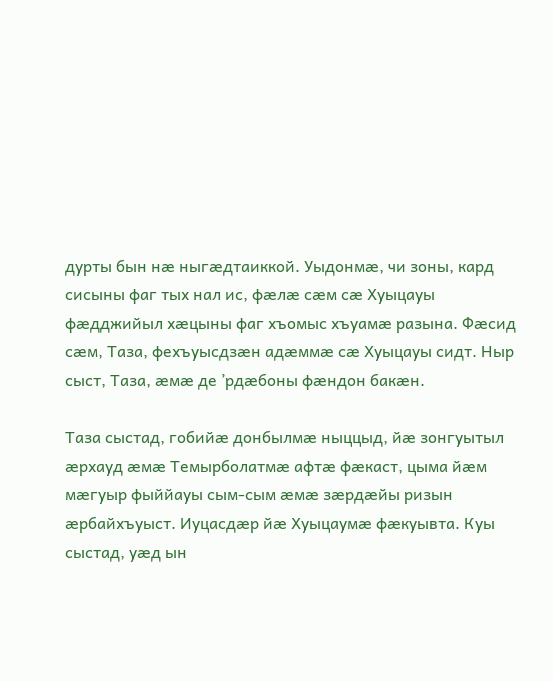дурты бын нæ ныгæдтаиккой. Уыдонмæ, чи зоны, кард сисыны фаг тых нал ис, фæлæ сæм сæ Хуыцауы фæдджийыл хæцыны фаг хъомыс хъуамæ разына. Фæсид сæм, Таза, фехъуысдзæн адæммæ сæ Хуыцауы сидт. Ныр сыст, Таза, æмæ де ’рдæбоны фæндон бакæн.

Таза сыстад, гобийæ донбылмæ ныццыд, йæ зонгуытыл æрхауд æмæ Темырболатмæ афтæ фæкаст, цыма йæм мæгуыр фыййауы сым-сым æмæ зæрдæйы ризын æрбайхъуыст. Иуцасдæр йæ Хуыцаумæ фæкуывта. Куы сыстад, уæд ын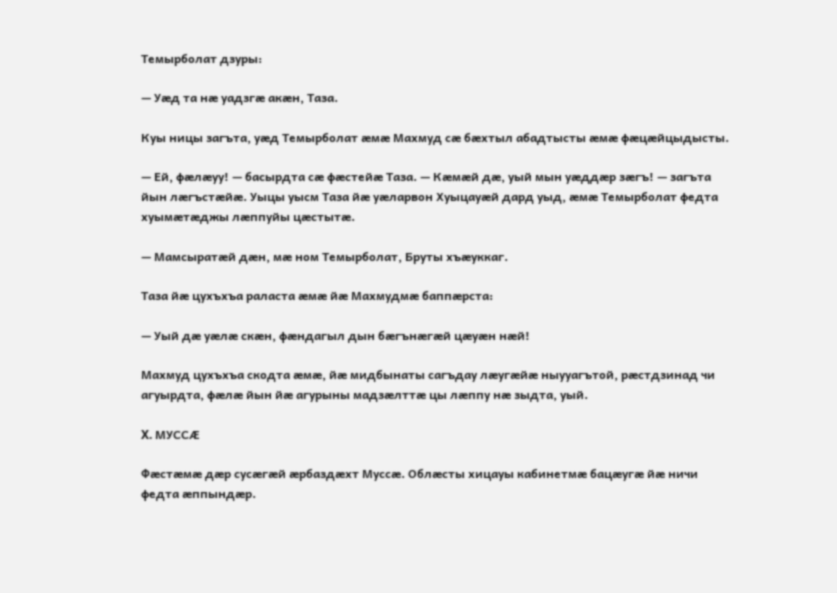Темырболат дзуры:

— Уæд та нæ уадзгæ акæн, Таза.

Куы ницы загъта, уæд Темырболат æмæ Махмуд сæ бæхтыл абадтысты æмæ фæцæйцыдысты.

— Ей, фæлæуу! — басырдта сæ фæстейæ Таза. — Кæмæй дæ, уый мын уæддæр зæгъ! — загъта йын лæгъстæйæ. Уыцы уысм Таза йæ уæларвон Хуыцауæй дард уыд, æмæ Темырболат федта хуымæтæджы лæппуйы цæстытæ.

— Мамсыратæй дæн, мæ ном Темырболат, Бруты хъæуккаг.

Таза йæ цухъхъа раласта æмæ йæ Махмудмæ баппæрста:

— Уый дæ уæлæ скæн, фæндагыл дын бæгънæгæй цæуæн нæй!

Махмуд цухъхъа скодта æмæ, йæ мидбынаты сагъдау лæугæйæ ныууагътой, рæстдзинад чи агуырдта, фæлæ йын йæ агурыны мадзæлттæ цы лæппу нæ зыдта, уый.

X. МУССÆ

Фæстæмæ дæр сусæгæй æрбаздæхт Муссæ. Облæсты хицауы кабинетмæ бацæугæ йæ ничи федта æппындæр.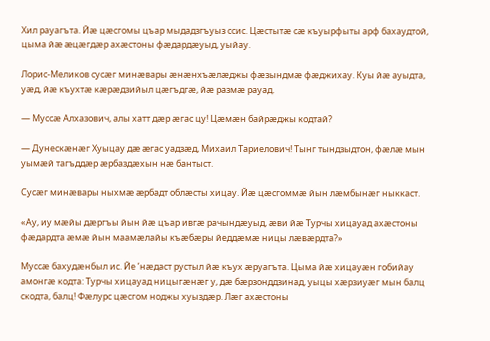Хил рауагъта. Йæ цæсгомы цъар мыдадзгъуыз ссис. Цæстытæ сæ къуырфыты арф бахаудтой, цыма йæ æцæгдæр ахæстоны фæдардæуыд, уыйау.

Лорис-Меликов сусæг минæвары æнæнхъæлæджы фæзындмæ фæджихау. Куы йæ ауыдта, уæд, йæ къухтæ кæрæдзийыл цæгъдгæ, йæ размæ рауад.

— Муссæ Алхазович, алы хатт дæр æгас цу! Цæмæн байрæджы кодтай?

— Дунескæнæг Хуыцау дæ æгас уадзæд, Михаил Тариелович! Тынг тындзыдтон, фæлæ мын уымæй тагъддæр æрбаздæхын нæ бантыст.

Сусæг минæвары ныхмæ æрбадт облæсты хицау. Йæ цæсгоммæ йын лæмбынæг ныккаст.

«Ау, иу мæйы дæргъы йын йæ цъар ивгæ рачындæуыд, æви йæ Турчы хицауад ахæстоны фæдардта æмæ йын маамæлайы къæбæры йеддæмæ ницы лæвæрдта?»

Муссæ бахудæнбыл ис. Йе ’нæдаст рустыл йæ къух æруагъта. Цыма йæ хицауæн гобийау амонгæ кодта: Турчы хицауад ницыгæнæг у, дæ бæрзонддзинад, уыцы хæрзиуæг мын балц скодта, балц! Фæлурс цæсгом ноджы хуыздæр. Лæг ахæстоны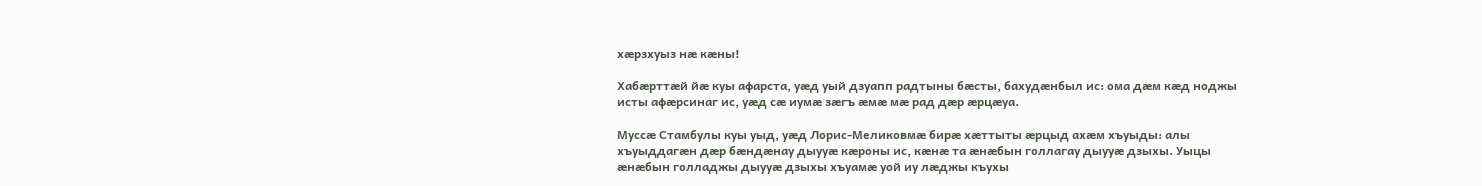хæрзхуыз нæ кæны!

Хабæрттæй йæ куы афарста, уæд уый дзуапп радтыны бæсты, бахудæнбыл ис: ома дæм кæд ноджы исты афæрсинаг ис, уæд сæ иумæ зæгъ æмæ мæ рад дæр æрцæуа.

Муссæ Стамбулы куы уыд, уæд Лорис-Меликовмæ бирæ хæттыты æрцыд ахæм хъуыды: алы хъуыддагæн дæр бæндæнау дыууæ кæроны ис, кæнæ та æнæбын голлагау дыууæ дзыхы. Уыцы æнæбын голладжы дыууæ дзыхы хъуамæ уой иу лæджы къухы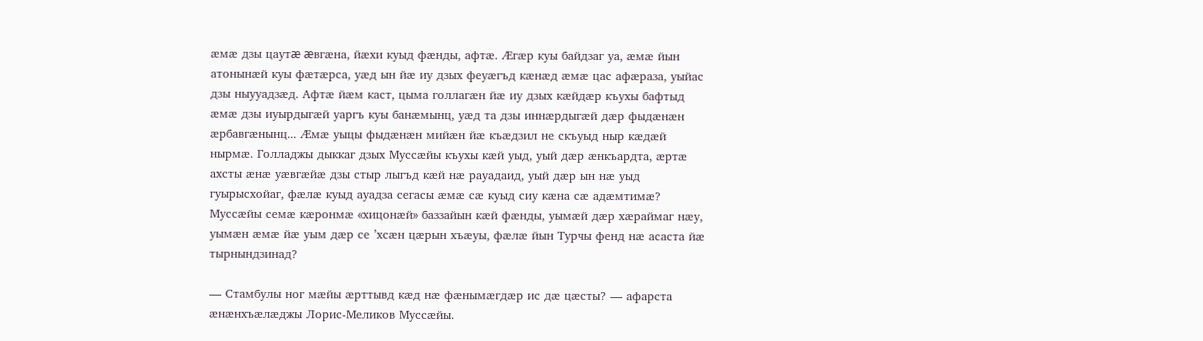æмæ дзы цаутæ æвгæна, йæхи куыд фæнды, афтæ. Æгæр куы байдзаг уа, æмæ йын атонынæй куы фæтæрса, уæд ын йæ иу дзых феуæгъд кæнæд æмæ цас афæраза, уыйас дзы ныууадзæд. Афтæ йæм каст, цыма голлагæн йæ иу дзых кæйдæр къухы бафтыд æмæ дзы иуырдыгæй уаргъ куы банæмынц, уæд та дзы иннæрдыгæй дæр фыдæнæн æрбавгæнынц... Æмæ уыцы фыдæнæн мийæн йæ къæдзил не скъуыд ныр кæдæй нырмæ. Голладжы дыккаг дзых Муссæйы къухы кæй уыд, уый дæр æнкъардта, æртæ ахсты æнæ уæвгæйæ дзы стыр лыгъд кæй нæ рауадаид, уый дæр ын нæ уыд гуырысхойаг, фæлæ куыд ауадза сегасы æмæ сæ куыд сиу кæна сæ адæмтимæ? Муссæйы семæ кæронмæ «хицонæй» баззайын кæй фæнды, уымæй дæр хæраймаг нæу, уымæн æмæ йæ уым дæр се ’хсæн цæрын хъæуы, фæлæ йын Турчы фенд нæ асаста йæ тырнындзинад?

— Стамбулы ног мæйы æрттывд кæд нæ фæнымæгдæр ис дæ цæсты? — афарста æнæнхъæлæджы Лорис-Меликов Муссæйы.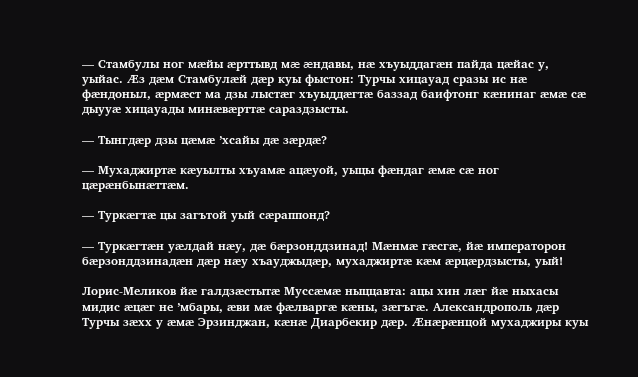— Стамбулы ног мæйы æрттывд мæ æндавы, нæ хъуыддагæн пайда цæйас у, уыйас. Æз дæм Стамбулæй дæр куы фыстон: Турчы хицауад сразы ис нæ фæндоныл, æрмæст ма дзы лыстæг хъуыддæгтæ баззад баифтонг кæнинаг æмæ сæ дыууæ хицауады минæвæрттæ сараздзысты.

— Тынгдæр дзы цæмæ ’хсайы дæ зæрдæ?

— Мухаджиртæ кæуылты хъуамæ ацæуой, уыцы фæндаг æмæ сæ ног цæрæнбынæттæм.

— Туркæгтæ цы загътой уый сæраппонд?

— Туркæгтæн уæлдай нæу, дæ бæрзонддзинад! Мæнмæ гæсгæ, йæ императорон бæрзонддзинадæн дæр нæу хъауджыдæр, мухаджиртæ кæм æрцæрдзысты, уый!

Лорис-Меликов йæ галдзæстытæ Муссæмæ ныццавта: ацы хин лæг йæ ныхасы мидис æцæг не ’мбары, æви мæ фæлваргæ кæны, зæгъгæ. Александрополь дæр Турчы зæхх у æмæ Эрзинджан, кæнæ Диарбекир дæр. Æнæрæнцой мухаджиры куы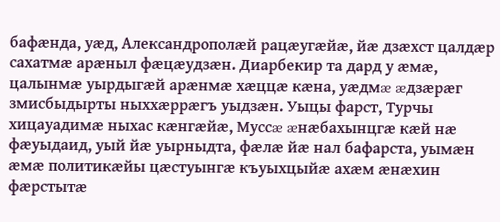бафæнда, уæд, Александрополæй рацæугæйæ, йæ дзæхст цалдæр сахатмæ арæныл фæцæудзæн. Диарбекир та дард у æмæ, цалынмæ уырдыгæй арæнмæ хæццæ кæна, уæдмæ æдзæрæг змисбыдырты ныххæррæгъ уыдзæн. Уыцы фарст, Турчы хицауадимæ ныхас кæнгæйæ, Муссæ æнæбахынцгæ кæй нæ фæуыдаид, уый йæ уырныдта, фæлæ йæ нал бафарста, уымæн æмæ политикæйы цæстуынгæ къуыхцыйæ ахæм æнæхин фæрстытæ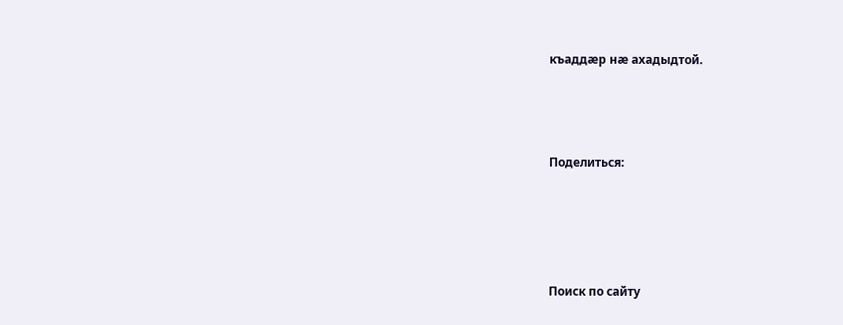къаддæр нæ ахадыдтой.



Поделиться:




Поиск по сайту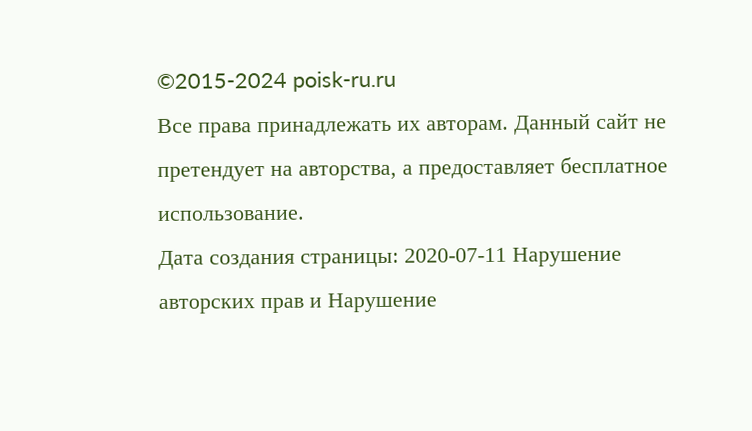©2015-2024 poisk-ru.ru
Все права принадлежать их авторам. Данный сайт не претендует на авторства, а предоставляет бесплатное использование.
Дата создания страницы: 2020-07-11 Нарушение авторских прав и Нарушение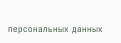персональных данных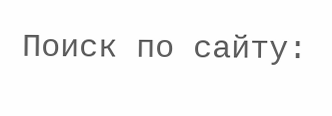Поиск по сайту: